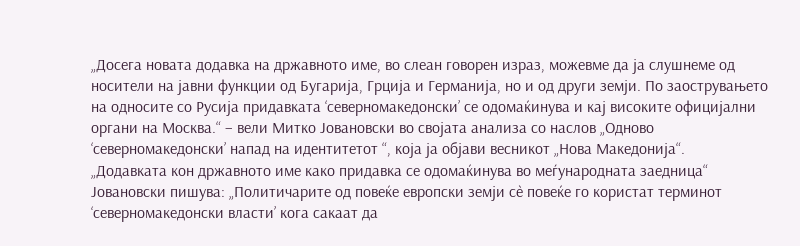„Досега новата додавка на државното име, во слеан говорен израз, можевме да ја слушнеме од носители на јавни функции од Бугарија, Грција и Германија, но и од други земји. По заострувањето на односите со Русија придавката ‘северномакедонски’ се одомаќинува и кај високите официјални органи на Москва.“ – вели Митко Јовановски во својата анализа со наслов „Одново ‘северномакедонски’ напад на идентитетот “, која ја објави весникот „Нова Македонија“.
„Додавката кон државното име како придавка се одомаќинува во меѓународната заедница“
Јовановски пишува: „Политичарите од повеќе европски земји сѐ повеќе го користат терминот ‘северномакедонски власти’ кога сакаат да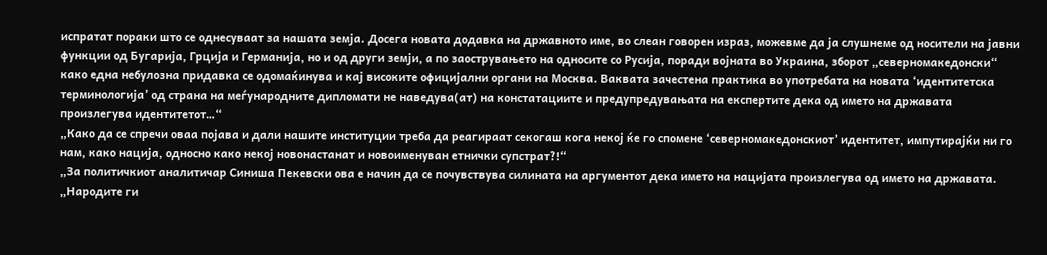испратат пораки што се однесуваат за нашата земја. Досега новата додавка на државното име, во слеан говорен израз, можевме да ја слушнеме од носители на јавни функции од Бугарија, Грција и Германија, но и од други земји, а по заострувањето на односите со Русија, поради војната во Украина, зборот „северномакедонски“ како една небулозна придавка се одомаќинува и кај високите официјални органи на Москва. Ваквата зачестена практика во употребата на новата ‘идентитетска терминологија’ од страна на меѓународните дипломати не наведува(ат) на констатациите и предупредувањата на експертите дека од името на државата произлегува идентитетот…“
„Како да се спречи оваа појава и дали нашите институции треба да реагираат секогаш кога некој ќе го спомене ‘северномакедонскиот’ идентитет, импутирајќи ни го нам, како нација, односно како некој новонастанат и новоименуван етнички супстрат?!“
„За политичкиот аналитичар Синиша Пекевски ова е начин да се почувствува силината на аргументот дека името на нацијата произлегува од името на државата.
„Народите ги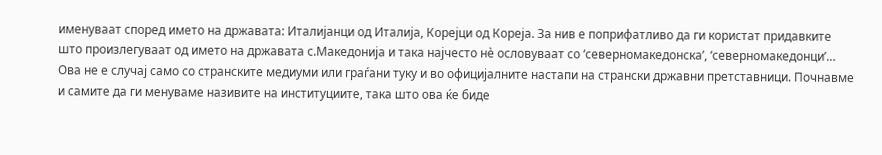именуваат според името на државата: Италијанци од Италија, Корејци од Кореја. За нив е поприфатливо да ги користат придавките што произлегуваат од името на државата с.Македонија и така најчесто нѐ ословуваат со ‘северномакедонска’, ‘северномакедонци’… Ова не е случај само со странските медиуми или граѓани туку и во официјалните настапи на странски државни претставници. Почнавме и самите да ги менуваме називите на институциите, така што ова ќе биде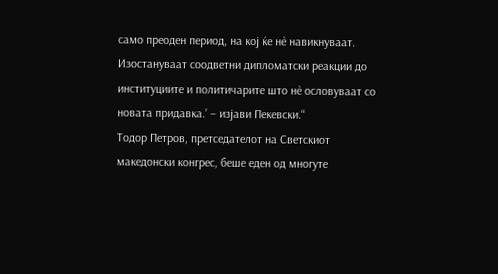само преоден период, на кој ќе нѐ навикнуваат. Изостануваат соодветни дипломатски реакции до институциите и политичарите што нѐ ословуваат со новата придавка.’ – изјави Пекевски.“
Тодор Петров, претседателот на Светскиот македонски конгрес, беше еден од многуте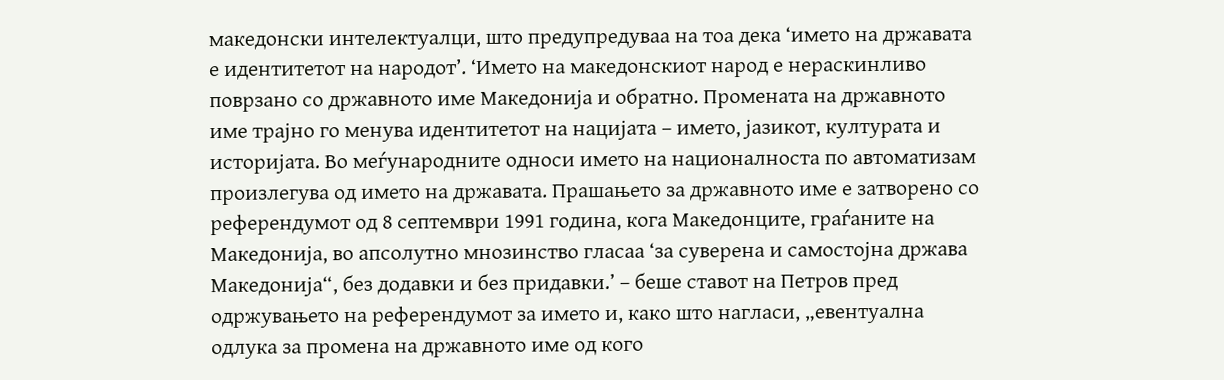македонски интелектуалци, што предупредуваа на тоа дека ‘името на државата е идентитетот на народот’. ‘Името на македонскиот народ е нераскинливо поврзано со државното име Македонија и обратно. Промената на државното име трајно го менува идентитетот на нацијата – името, јазикот, културата и историјата. Во меѓународните односи името на националноста по автоматизам произлегува од името на државата. Прашањето за државното име е затворено со референдумот од 8 септември 1991 година, кога Македонците, граѓаните на Македонија, во апсолутно мнозинство гласаа ‘за суверена и самостојна држава Македонија“, без додавки и без придавки.’ – беше ставот на Петров пред одржувањето на референдумот за името и, како што нагласи, „евентуална одлука за промена на државното име од кого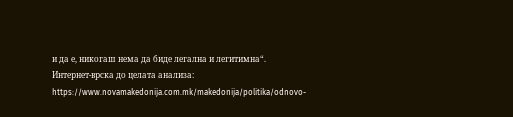и да е, никогаш нема да биде легална и легитимна“.
Интернет-врска до целата анализа:
https://www.novamakedonija.com.mk/makedonija/politika/odnovo-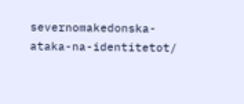severnomakedonska-ataka-na-identitetot/